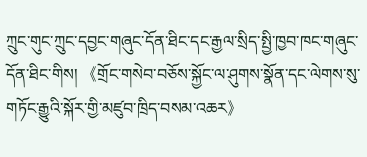ཀྲུང་གུང་ཀྲུང་དབྱང་གཞུང་དོན་ཐིང་དང་རྒྱལ་སྲིད་སྤྱི་ཁྱབ་ཁང་གཞུང་དོན་ཐིང་གིས། 《གྲོང་གསེབ་བཅོས་སྐྱོང་ལ་ཤུགས་སྣོན་དང་ལེགས་སུ་གཏོང་རྒྱུའི་སྐོར་གྱི་མཛུབ་ཁྲིད་བསམ་འཆར》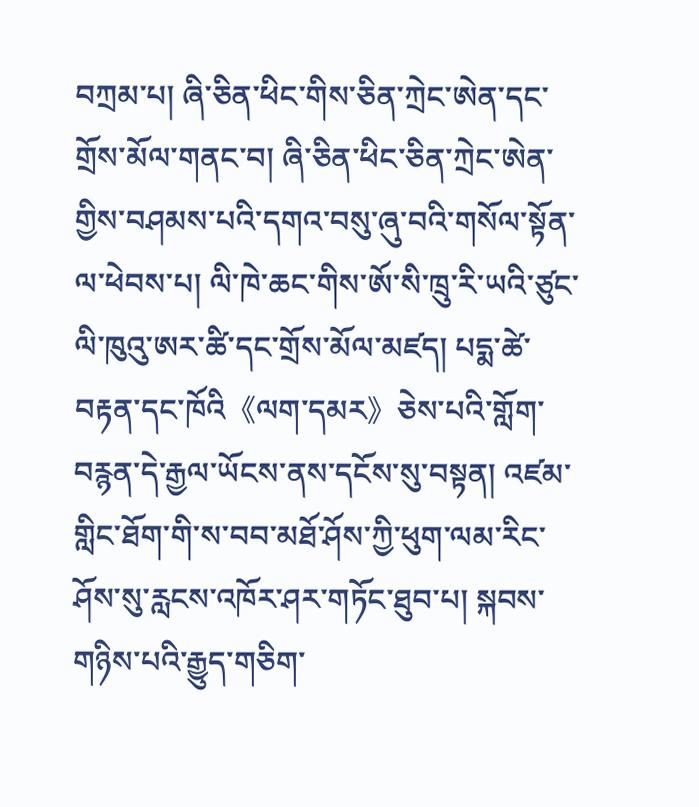བཀྲམ་པ། ཞི་ཅིན་ཕིང་གིས་ཅིན་ཀྲེང་ཨེན་དང་གྲོས་མོལ་གནང་བ། ཞི་ཅིན་ཕིང་ཅིན་ཀྲེང་ཨེན་གྱིས་བཤམས་པའི་དགའ་བསུ་ཞུ་བའི་གསོལ་སྟོན་ལ་ཕེབས་པ། ལི་ཁེ་ཆང་གིས་ཨོ་སི་ཁྲུ་རི་ཡའི་ཙུང་ལི་ཁུའུ་ཨར་ཚི་དང་གྲོས་མོལ་མཛད། པདྨ་ཚེ་བརྟན་དང་ཁོའི《ལག་དམར》ཅེས་པའི་གློག་བརྙན་དེ་རྒྱལ་ཡོངས་ནས་དངོས་སུ་བསྟན། འཛམ་གླིང་ཐོག་གི་ས་བབ་མཐོ་ཤོས་ཀྱི་ཕུག་ལམ་རིང་ཤོས་སུ་རླངས་འཁོར་ཤར་གཏོང་ཐུབ་པ། སྐབས་གཉིས་པའི་རྒྱུད་གཅིག་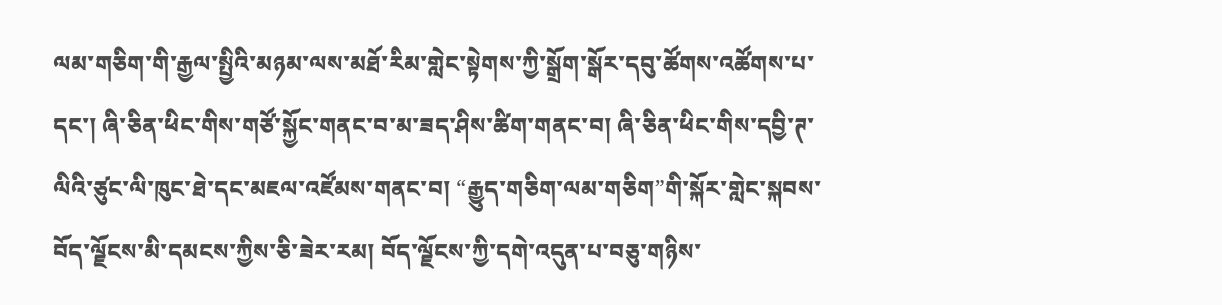ལམ་གཅིག་གི་རྒྱལ་སྤྱིའི་མཉམ་ལས་མཐོ་རིམ་གླེང་སྟེགས་ཀྱི་སྒྲོག་སྒོར་དབུ་ཚོགས་འཚོགས་པ་དང་། ཞི་ཅིན་ཕིང་གིས་གཙོ་སྐྱོང་གནང་བ་མ་ཟད་ཤིས་ཚིག་གནང་བ། ཞི་ཅིན་ཕིང་གིས་དབྱི་ཊ་ལིའི་ཙུང་ལི་ཁུང་ཐེ་དང་མཇལ་འཛོམས་གནང་བ། “རྒྱུད་གཅིག་ལམ་གཅིག”གི་སྐོར་གླེང་སྐབས་བོད་ལྗོངས་མི་དམངས་ཀྱིས་ཅི་ཟེར་རམ། བོད་ལྗོངས་ཀྱི་དགེ་འདུན་པ་བཅུ་གཉིས་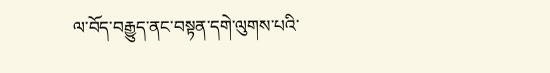ལ་བོད་བརྒྱུད་ནང་བསྟན་དགེ་ལུགས་པའི་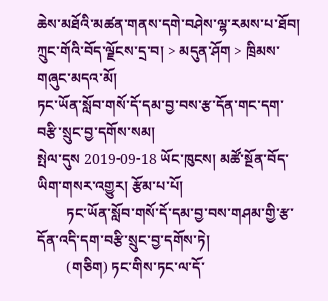ཆེས་མཐོའི་མཚན་གནས་དགེ་བཤེས་ལྷ་རམས་པ་ཐོབ།
ཀྲུང་གོའི་བོད་ལྗོངས་དྲ་བ། > མདུན་ཤོག > ཁྲིམས་གཞུང་མདའ་མོ།
ཏང་ཡོན་སློབ་གསོ་དོ་དམ་བྱ་བས་རྩ་དོན་གང་དག་བརྩི་སྲུང་བྱ་དགོས་སམ།
སྤེལ་དུས 2019-09-18 ཡོང་ཁུངས། མཚོ་སྔོན་བོད་ཡིག་གསར་འགྱུར། རྩོམ་པ་པོ།
        ཏང་ཡོན་སློབ་གསོ་དོ་དམ་བྱ་བས་གཤམ་གྱི་རྩ་དོན་འདི་དག་བརྩི་སྲུང་བྱ་དགོས་ཏེ།
        (གཅིག) ཏང་གིས་ཏང་ལ་དོ་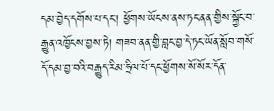དམ་བྱེད་དགོས་པ་དང་། ཕྱོགས་ཡོངས་ནས་ཏང་ནན་གྱིས་སྐྱོང་བ་རྒྱུན་འཁྱོངས་བྱས་ཏེ། གཟབ་ནན་གྱི་བླང་བྱ་དེ་ཏང་ཡོན་སློབ་གསོ་དོ་དམ་བྱ་བའི་བརྒྱུད་རིམ་ཧྲིལ་པོ་དང་ཕྱོགས་སོ་སོར་དོན་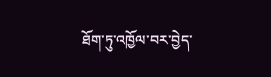ཐོག་ཏུ་འཁྱོལ་བར་བྱེད་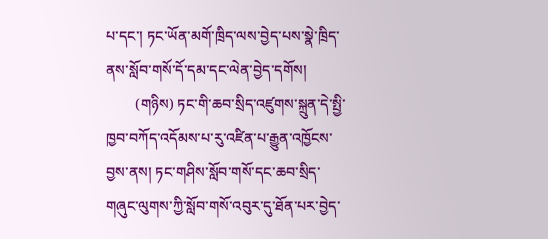པ་དང་། ཏང་ཡོན་མགོ་ཁྲིད་ལས་བྱེད་པས་སྣེ་ཁྲིད་ནས་སློབ་གསོ་དོ་དམ་དང་ལེན་བྱེད་དགོས།
        (གཉིས) ཏང་གི་ཆབ་སྲིད་འཛུགས་སྐྲུན་དེ་སྤྱི་ཁྱབ་བཀོད་འདོམས་པ་རུ་འཛིན་པ་རྒྱུན་འཁྱོངས་བྱས་ནས། ཏང་གཤིས་སློབ་གསོ་དང་ཆབ་སྲིད་གཞུང་ལུགས་ཀྱི་སློབ་གསོ་འབུར་དུ་ཐོན་པར་བྱེད་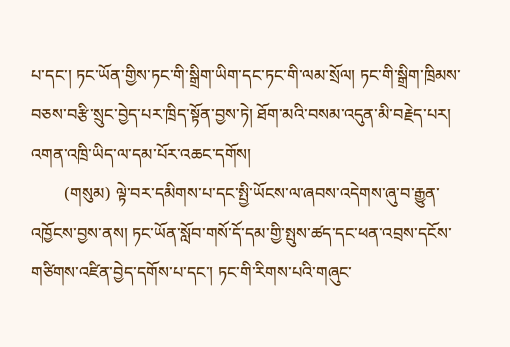པ་དང་། ཏང་ཡོན་གྱིས་ཏང་གི་སྒྲིག་ཡིག་དང་ཏང་གི་ལམ་སྲོལ། ཏང་གི་སྒྲིག་ཁྲིམས་བཅས་བརྩི་སྲུང་བྱེད་པར་ཁྲིད་སྟོན་བྱས་ཏེ། ཐོག་མའི་བསམ་འདུན་མི་བརྗེད་པར། འགན་འཁྲི་ཡིད་ལ་དམ་པོར་འཆང་དགོས།
        (གསུམ) ལྟེ་བར་དམིགས་པ་དང་སྤྱི་ཡོངས་ལ་ཞབས་འདེགས་ཞུ་བ་རྒྱུན་འཁྱོངས་བྱས་ནས། ཏང་ཡོན་སློབ་གསོ་དོ་དམ་གྱི་སྤུས་ཚད་དང་ཕན་འབྲས་དངོས་གཙིགས་འཛིན་བྱེད་དགོས་པ་དང་། ཏང་གི་རིགས་པའི་གཞུང་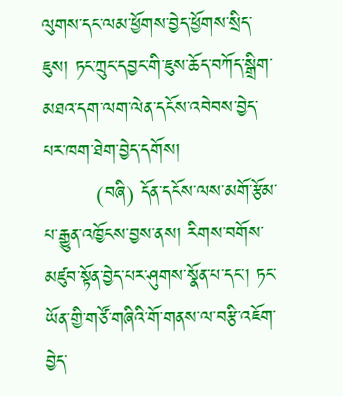ལུགས་དང་ལམ་ཕྱོགས་བྱེད་ཕྱོགས་སྲིད་ཇུས། ཏང་ཀྲུང་དབྱང་གི་ཇུས་ཆོད་བཀོད་སྒྲིག་མཐའ་དག་ལག་ལེན་དངོས་འབེབས་བྱེད་པར་ཁག་ཐེག་བྱེད་དགོས།
        (བཞི) དོན་དངོས་ལས་མགོ་རྩོམ་པ་རྒྱུན་འཁྱོངས་བྱས་ནས། རིགས་བགོས་མཛུབ་སྟོན་བྱེད་པར་ཤུགས་སྣོན་པ་དང་། ཏང་ཡོན་གྱི་གཙོ་གཞིའི་གོ་གནས་ལ་བརྩི་འཇོག་བྱེད་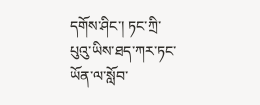དགོས་ཤིང་། ཏང་ཀྲི་པུའུ་ཡིས་ཐད་ཀར་ཏང་ཡོན་ལ་སློབ་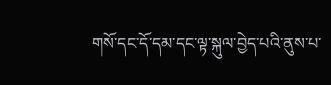གསོ་དང་དོ་དམ་དང་ལྟ་སྐུལ་བྱེད་པའི་ནུས་པ་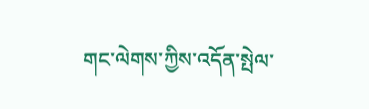གང་ལེགས་ཀྱིས་འདོན་སྤེལ་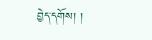བྱེད་དགོས། །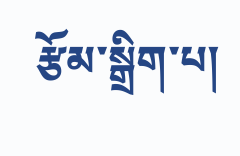རྩོམ་སྒྲིག་པ།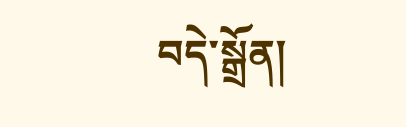བདེ་སྒྲོན།